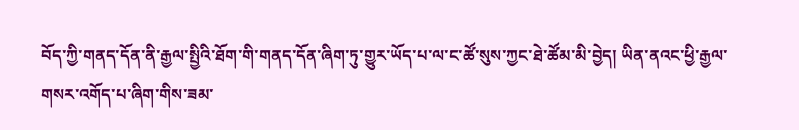བོད་ཀྱི་གནད་དོན་ནི་རྒྱལ་སྤྱིའི་ཐོག་གི་གནད་དོན་ཞིག་ཏུ་གྱུར་ཡོད་པ་ལ་ང་ཚོ་སུས་ཀྱང་ཐེ་ཚོམ་མི་བྱེད། ཡིན་ནའང་ཕྱི་རྒྱལ་གསར་འགོད་པ་ཞིག་གིས་ཟམ་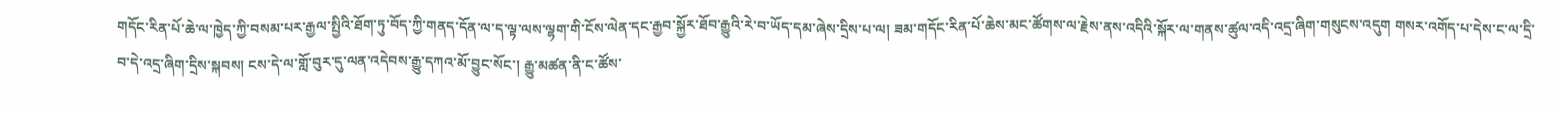གདོང་རིན་པོ་ཆེ་ལ་ཁྱེད་ཀྱི་བསམ་པར་རྒྱལ་སྤྱིའི་ཐོག་ཏུ་བོད་ཀྱི་གནད་དོན་ལ་ད་ལྟ་ལས་ལྷག་གི་ངོས་ལེན་དང་རྒྱབ་སྐྱོར་ཐོབ་རྒྱུའི་རེ་བ་ཡོད་དམ་ཞེས་དྲིས་པ་ལ། ཟམ་གདོང་རིན་པོ་ཆེས་མང་ཚོགས་ལ་རྗེས་ནས་འདིའི་སྐོར་ལ་གནས་ཚུལ་འདི་འདྲ་ཞིག་གསུངས་འདུག གསར་འགོད་པ་དེས་ང་ལ་དྲི་བ་དེ་འདྲ་ཞིག་དྲིས་སྐབས། ངས་དེ་ལ་གློ་བུར་དུ་ལན་འདེབས་རྒྱུ་དཀའ་མོ་བྱུང་སོང་། རྒྱུ་མཚན་ནི་ང་ཚོས་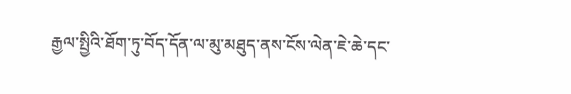རྒྱལ་སྤྱིའི་ཐོག་ཏུ་བོད་དོན་ལ་མུ་མཐུད་ནས་ངོས་ལེན་ཇེ་ཆེ་དང་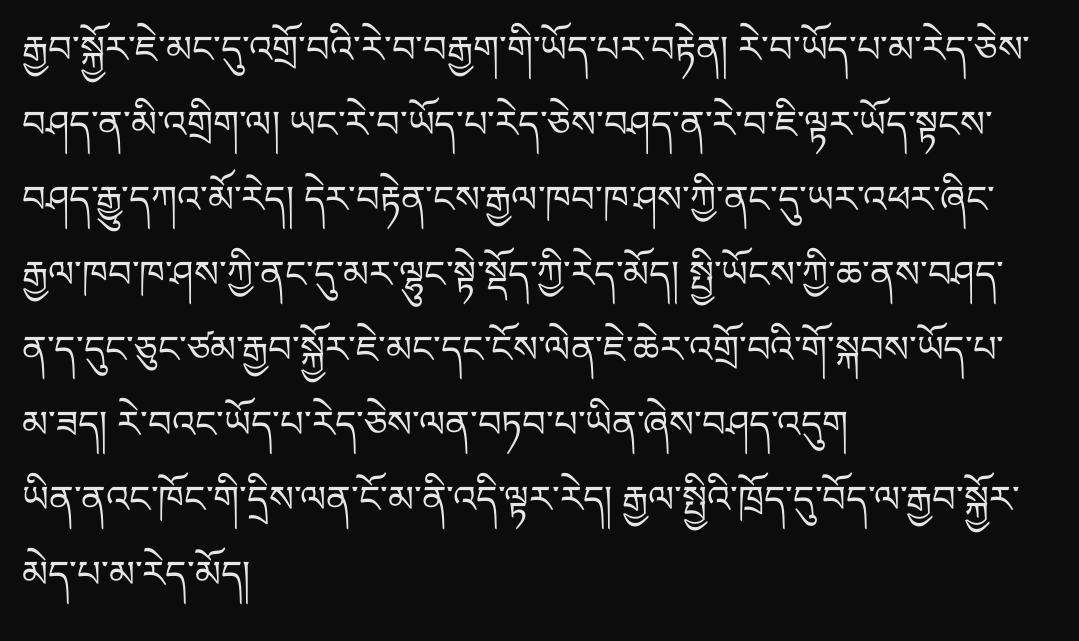རྒྱབ་སྐྱོར་ཇེ་མང་དུ་འགྲོ་བའི་རེ་བ་བརྒྱག་གི་ཡོད་པར་བརྟེན། རེ་བ་ཡོད་པ་མ་རེད་ཅེས་བཤད་ན་མི་འགྲིག་ལ། ཡང་རེ་བ་ཡོད་པ་རེད་ཅེས་བཤད་ན་རེ་བ་ཇི་ལྟར་ཡོད་སྟངས་བཤད་རྒྱུ་དཀའ་མོ་རེད། དེར་བརྟེན་ངས་རྒྱལ་ཁབ་ཁ་ཤས་ཀྱི་ནང་དུ་ཡར་འཕར་ཞིང་རྒྱལ་ཁབ་ཁ་ཤས་ཀྱི་ནང་དུ་མར་ལྷུང་སྟེ་སྡོད་ཀྱི་རེད་མོད། སྤྱི་ཡོངས་ཀྱི་ཆ་ནས་བཤད་ན་ད་དུང་ཅུང་ཙམ་རྒྱབ་སྐྱོར་ཇེ་མང་དང་ངོས་ལེན་ཇེ་ཆེར་འགྲོ་བའི་གོ་སྐབས་ཡོད་པ་མ་ཟད། རེ་བའང་ཡོད་པ་རེད་ཅེས་ལན་བཏབ་པ་ཡིན་ཞེས་བཤད་འདུག
ཡིན་ནའང་ཁོང་གི་དྲིས་ལན་ངོ་མ་ནི་འདི་ལྟར་རེད། རྒྱལ་སྤྱིའི་ཁྲོད་དུ་བོད་ལ་རྒྱབ་སྐྱོར་མེད་པ་མ་རེད་མོད།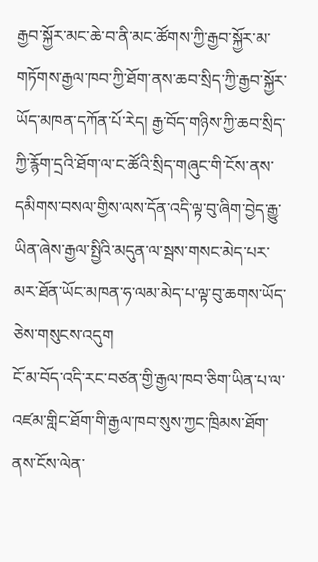རྒྱབ་སྐྱོར་མང་ཆེ་བ་ནི་མང་ཚོགས་ཀྱི་རྒྱབ་སྐྱོར་མ་གཏོགས་རྒྱལ་ཁབ་ཀྱི་ཐོག་ནས་ཆབ་སྲིད་ཀྱི་རྒྱབ་སྐྱོར་ཡོད་མཁན་དཀོན་པོ་རེད། རྒྱ་བོད་གཉིས་ཀྱི་ཆབ་སྲིད་ཀྱི་རྙོག་དྲའི་ཐོག་ལ་ང་ཚོའི་སྲིད་གཞུང་གི་ངོས་ནས་དམིགས་བསལ་གྱིས་ལས་དོན་འདི་ལྟ་བུ་ཞིག་བྱེད་རྒྱུ་ཡིན་ཞེས་རྒྱལ་སྤྱིའི་མདུན་ལ་སྦས་གསང་མེད་པར་མར་ཐོན་ཡོང་མཁན་ཧ་ལམ་མེད་པ་ལྟ་བུ་ཆགས་ཡོད་ཅེས་གསུངས་འདུག
ངོ་མ་བོད་འདི་རང་བཙན་གྱི་རྒྱལ་ཁབ་ཅིག་ཡིན་པ་ལ་འཛམ་གླིང་ཐོག་གི་རྒྱལ་ཁབ་སུས་ཀྱང་ཁྲིམས་ཐོག་ནས་ངོས་ལེན་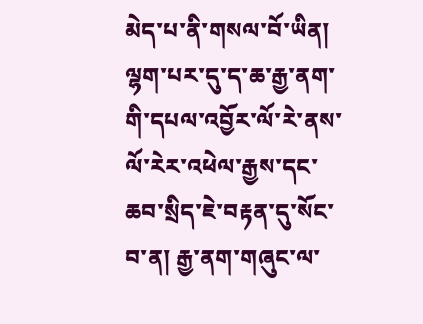མེད་པ་ནི་གསལ་བོ་ཡིན། ལྷག་པར་དུ་ད་ཆ་རྒྱ་ནག་གི་དཔལ་འབྱོར་ལོ་རེ་ནས་ལོ་རེར་འཕེལ་རྒྱས་དང་ཆབ་སྲིད་ཇེ་བརྟན་དུ་སོང་བ་ན། རྒྱ་ནག་གཞུང་ལ་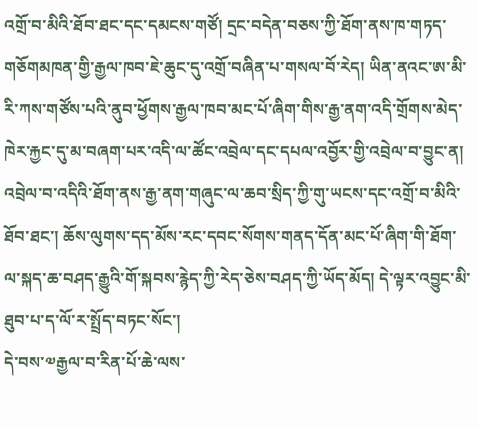འགྲོ་བ་མིའི་ཐོབ་ཐང་དང་དམངས་གཙོ། དྲང་བདེན་བཅས་ཀྱི་ཐོག་ནས་ཁ་གཏད་གཅོགམཁན་གྱི་རྒྱལ་ཁབ་ཇེ་ཆུང་དུ་འགྲོ་བཞིན་པ་གསལ་བོ་རེད། ཡིན་ནའང་ཨ་མི་རི་ཀས་གཙོས་པའི་ནུབ་ཕྱོགས་རྒྱལ་ཁབ་མང་པོ་ཞིག་གིས་རྒྱ་ནག་འདི་གྲོགས་མེད་ཁེར་རྐྱང་དུ་མ་བཞག་པར་འདི་ལ་ཚོང་འབྲེལ་དང་དཔལ་འབྱོར་གྱི་འབྲེལ་བ་བྱུང་ན། འབྲེལ་བ་འདིའི་ཐོག་ནས་རྒྱ་ནག་གཞུང་ལ་ཆབ་སྲིད་ཀྱི་གུ་ཡངས་དང་འགྲོ་བ་མིའི་ཐོབ་ཐང་། ཆོས་ལུགས་དད་མོས་རང་དབང་སོགས་གནད་དོན་མང་པོ་ཞིག་གི་ཐོག་ལ་སྐད་ཆ་བཤད་རྒྱུའི་གོ་སྐབས་རྙེད་ཀྱི་རེད་ཅེས་བཤད་ཀྱི་ཡོད་མོད། དེ་ལྟར་འབྱུང་མི་ཐུབ་པ་ད་ལོ་ར་སྤྲོད་བཏང་སོང་།
དེ་བས་༧རྒྱལ་བ་རིན་པོ་ཆེ་ལས་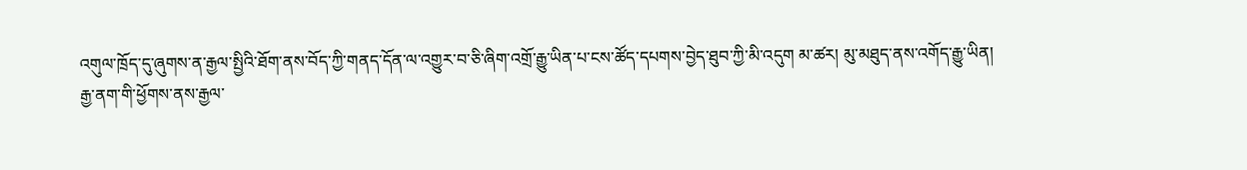འགུལ་ཁྲོད་དུ་ཞུགས་ན་རྒྱལ་སྤྱིའི་ཐོག་ནས་བོད་ཀྱི་གནད་དོན་ལ་འགྱུར་བ་ཅི་ཞིག་འགྲོ་རྒྱུ་ཡིན་པ་ངས་ཚོད་དཔགས་བྱེད་ཐུབ་ཀྱི་མི་འདུག མ་ཚར། མུ་མཐུད་ནས་འགོད་རྒྱུ་ཡིན།
རྒྱ་ནག་གི་ཕྱོགས་ནས་རྒྱལ་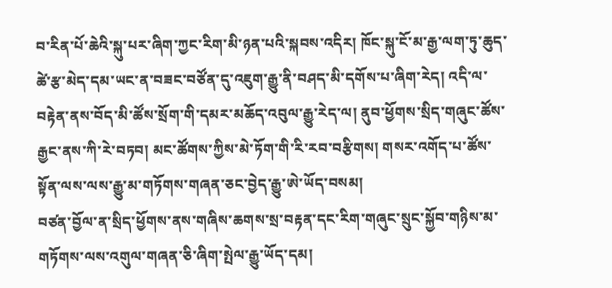བ་རིན་པོ་ཆེའི་སྐུ་པར་ཞིག་ཀྱང་རིག་མི་ཉན་པའི་སྐབས་འདིར། ཁོང་སྐུ་ངོ་མ་རྒྱ་ལག་ཏུ་ཆུད་ཚེ་རྩ་མེད་དམ་ཡང་ན་བཟང་བཙོན་དུ་འཇུག་རྒྱུ་ནི་བཤད་མི་དགོས་པ་ཞིག་རེད། འདི་ལ་བརྟེན་ནས་བོད་མི་ཚོས་སྲོག་གི་དམར་མཆོད་འབུལ་རྒྱུ་རེད་ལ། ནུབ་ཕྱོགས་སྲིད་གཞུང་ཚོས་རྒྱང་ནས་ཀི་རེ་བཏབ། མང་ཚོགས་ཀྱིས་མེ་ཏོག་གི་རི་རབ་བརྩིགས། གསར་འགོད་པ་ཚོས་སྟོན་ལས་ལས་རྒྱུ་མ་གཏོགས་གཞན་ཅང་བྱེད་རྒྱུ་ཨེ་ཡོད་བསམ།
བཙན་བྱོལ་ན་སྲིད་ཕྱོགས་ནས་གཞིས་ཆགས་སྲ་བརྟན་དང་རིག་གཞུང་སྲུང་སྐྱོབ་གཉིས་མ་གཏོགས་ལས་འགུལ་གཞན་ཅི་ཞིག་སྤེལ་རྒྱུ་ཡོད་དམ།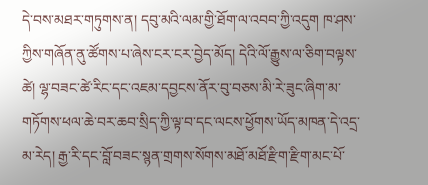དེ་བས་མཐར་གཏུགས་ན། དབུ་མའི་ལམ་གྱི་ཐོག་ལ་འབབ་ཀྱི་འདུག ཁ་ཤས་ཀྱིས་གཞོན་ནུ་ཚོགས་པ་ཞེས་ངར་ངར་བྱེད་མོད། དེའི་ལོ་རྒྱུས་ལ་ཅིག་བལྟས་ཚེ། ལྷ་བཟང་ཚེ་རིང་དང་འཇམ་དབྱངས་ནོར་བུ་བཅས་མི་རེ་ཟུང་ཞིག་མ་གཏོགས་ཕལ་ཆེ་བར་ཆབ་སྲིད་ཀྱི་ལྟ་བ་དང་ལངས་ཕྱོགས་ཡོད་མཁན་དེ་འདྲ་མ་རེད། རྒྱ་རི་དང་བློ་བཟང་སྙན་གྲགས་སོགས་མཐོ་མཐོ་རྫིག་རྫིག་མང་པོ་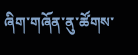ཞིག་གཞོན་ནུ་ཚོགས་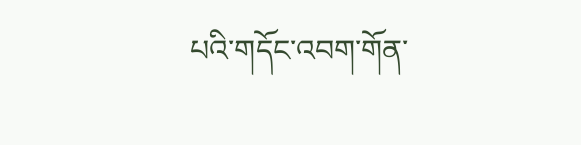པའི་གདོང་འབག་གོན་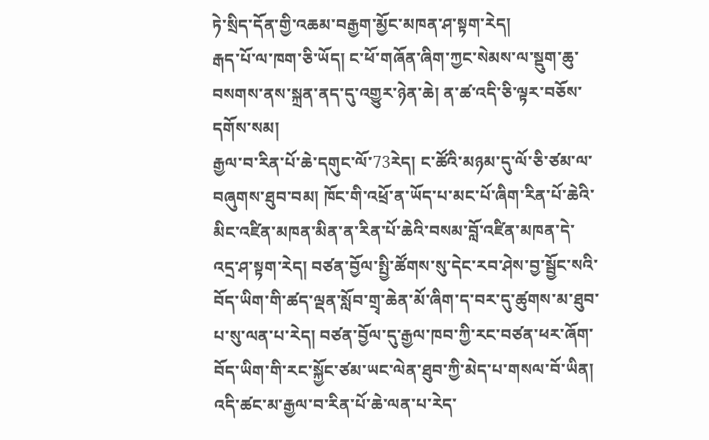ཏེ་སྲིད་དོན་གྱི་འཆམ་བརྒྱག་མྱོང་མཁན་ཤ་སྟག་རེད།
རྒད་པོ་ལ་ཁག་ཅི་ཡོད། ང་ཕོ་གཞོན་ཞིག་ཀྱང་སེམས་ལ་སྡུག་ཆུ་བསགས་ནས་སྐྲན་ནད་དུ་འགྱུར་ཉེན་ཆེ། ན་ཚ་འདི་ཅི་ལྟར་བཅོས་དགོས་སམ།
རྒྱལ་བ་རིན་པོ་ཆེ་དགུང་ལོ་73རེད། ང་ཚོའི་མཉམ་དུ་ལོ་ཅི་ཙམ་ལ་བཞུགས་ཐུབ་བམ། ཁོང་གི་འཕྲོ་ན་ཡོད་པ་མང་པོ་ཞིག་རིན་པོ་ཆེའི་མིང་འཛིན་མཁན་མིན་ན་རིན་པོ་ཆེའི་བསམ་བློ་འཛིན་མཁན་དེ་འདྲ་ཤ་སྟག་རེད། བཙན་བྱོལ་སྤྱི་ཚོགས་སུ་དེང་རབ་ཤེས་བྱ་སྦྱོང་སའི་བོད་ཡིག་གི་ཚད་ལྡན་སློབ་གྲྭ་ཆེན་མོ་ཞིག་ད་བར་དུ་ཚུགས་མ་ཐུབ་པ་སུ་ལན་པ་རེད། བཙན་བྱོལ་དུ་རྒྱལ་ཁབ་ཀྱི་རང་བཙན་ཕར་ཞོག་བོད་ཡིག་གི་རང་སྐྱོང་ཙམ་ཡང་ལེན་ཐུབ་ཀྱི་མེད་པ་གསལ་བོ་ཡིན། འདི་ཚང་མ་རྒྱལ་བ་རིན་པོ་ཆེ་ལན་པ་རེད་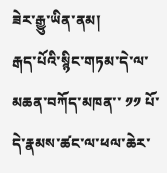ཟེར་རྒྱུ་ཡིན་ནམ།
རྒད་པོའི་སྙིང་གཏམ་དེ་ལ་མཆན་བཀོད་མཁན་་ ༡༡ པོ་དེ་རྣམས་ཚང་ལ་ཕལ་ཆེར་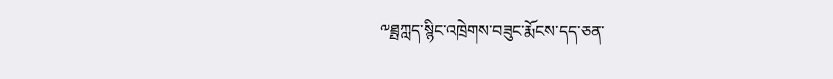༸ཐྲྤཀླད་སྙིང་འཁྲེགས་བཟུང་རྨོངས་དད་ཅན་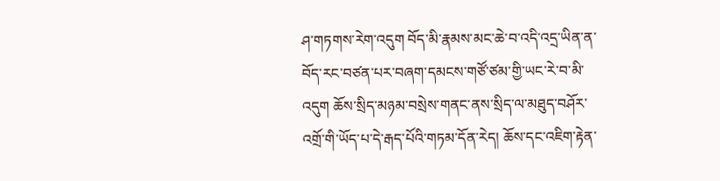ཤ་གཏགས་རེག་འདུག བོད་མི་རྣམས་མང་ཆེ་བ་འདི་འདྲ་ཡིན་ན་བོད་རང་བཙན་པར་བཞག་དམངས་གཙོ་ཙམ་གྱི་ཡང་རེ་བ་མི་འདུག ཆོས་སྲིད་མཉམ་བསྲེས་གནང་ནས་སྲིད་ལ་མཐུད་བཤོར་འགྲོ་གི་ཡོད་པ་དེ་རྒད་པོའི་གཏམ་དོན་རེད། ཆོས་དང་འཇིག་རྟེན་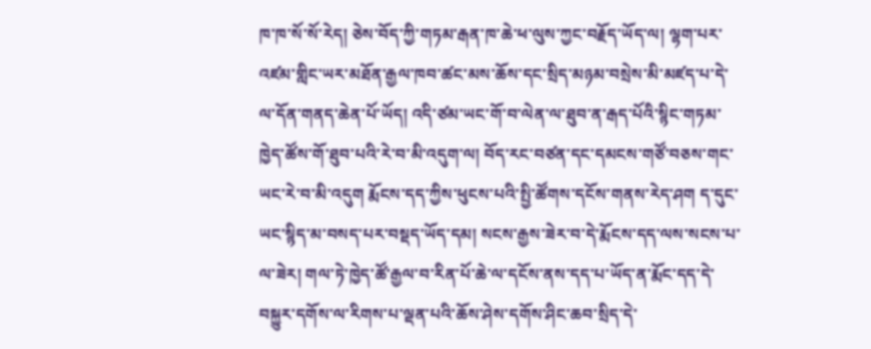ཁ་ཁ་སོ་སོ་རེད། ཅེས་བོད་ཀྱི་གཏམ་རྒན་ཁ་ཆེ་ཕ་ལུས་ཀྱང་བརྗོད་ཡོད་ལ། ལྷག་པར་འཛམ་གླིང་ཡར་མཐོན་རྒྱལ་ཁབ་ཚང་མས་ཆོས་དང་སྲིད་མཉམ་བསྲེས་མི་མཛད་པ་དེ་ལ་དོན་གནད་ཆེན་པོ་ཡོད། འདི་ཙམ་ཡང་གོ་བ་ལེན་ལ་ཐུབ་ན་རྒད་པོའི་སྙིང་གཏམ་ཁྱེད་ཚོས་གོ་ཐུབ་པའི་རེ་བ་མི་འདུག་ལ། བོད་རང་བཙན་དང་དམངས་གཙོ་བཅས་གང་ཡང་རེ་བ་མི་འདུག རྨོངས་དད་ཀྱིས་ཕུངས་པའི་སྤྱི་ཚོགས་དངོས་གནས་རེད་ཤག ད་དུང་ཡང་སྙིད་མ་བསད་པར་བསྡད་ཡོད་དམ། སངས་རྒྱས་ཟེར་བ་དེ་རྨོངས་དད་ལས་སངས་པ་ལ་ཟེར། གལ་ཏེ་ཁྱེད་ཚོ་རྒྱལ་བ་རིན་པོ་ཆེ་ལ་དངོས་ནས་དད་པ་ཡོད་ན་རྨོང་དད་དེ་བསྐྱུར་དགོས་ལ་རིགས་པ་ལྡན་པའི་ཆོས་ཤེས་དགོས་ཤིང་ཆབ་སྲིད་དེ་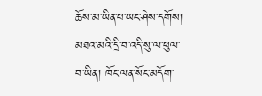ཆོས་མ་ཡིན་པ་ཡང་ཤེས་དགོས།
མཐའ་མའི་དྲི་བ་འདི་སུ་ལ་ཕུལ་བ་ཡིན། ཁོང་ལན་སོང་མདོག་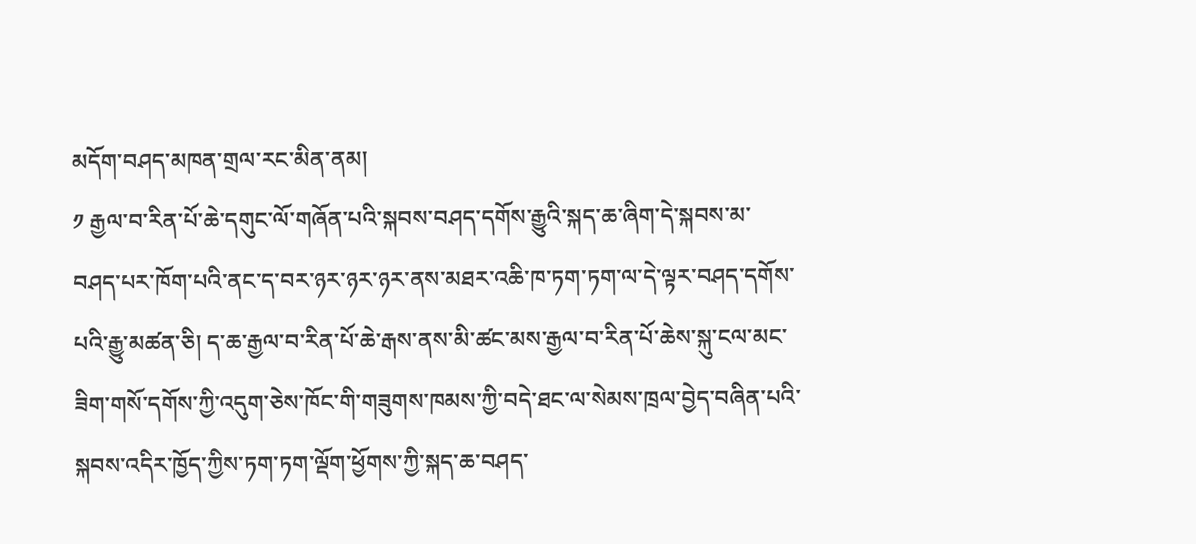མདོག་བཤད་མཁན་གྲལ་རང་མིན་ནམ།
༡ རྒྱལ་བ་རིན་པོ་ཆེ་དགུང་ལོ་གཞོན་པའི་སྐབས་བཤད་དགོས་རྒྱུའི་སྐད་ཆ་ཞིག་དེ་སྐབས་མ་བཤད་པར་ཁོག་པའི་ནང་ད་བར་ཉར་ཉར་ཉར་ནས་མཐར་འཆི་ཁ་ཏག་ཏག་ལ་དེ་ལྟར་བཤད་དགོས་པའི་རྒྱུ་མཚན་ཅི། ད་ཆ་རྒྱལ་བ་རིན་པོ་ཆེ་རྒས་ནས་མི་ཚང་མས་རྒྱལ་བ་རིན་པོ་ཆེས་སྐུ་ངལ་མང་ཟིག་གསོ་དགོས་ཀྱི་འདུག་ཅེས་ཁོང་གི་གཟུགས་ཁམས་ཀྱི་བདེ་ཐང་ལ་སེམས་ཁྲལ་བྱེད་བཞིན་པའི་སྐབས་འདིར་ཁྱོད་ཀྱིས་ཏག་ཏག་ལྡོག་ཕྱོགས་ཀྱི་སྐད་ཆ་བཤད་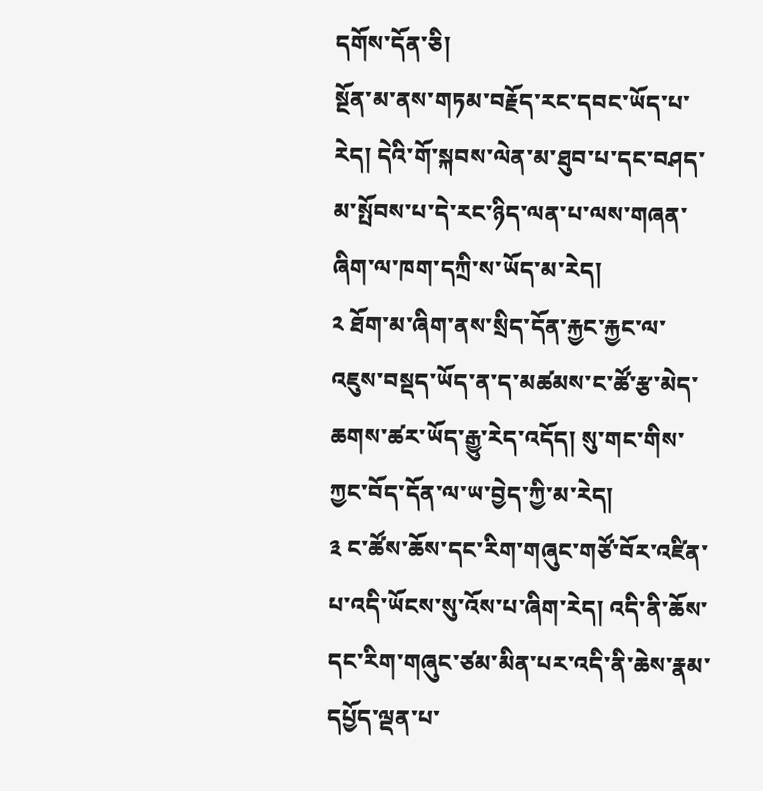དགོས་དོན་ཅི།
སྔོན་མ་ནས་གཏམ་བརྗོད་རང་དབང་ཡོད་པ་རེད། དེའི་གོ་སྐབས་ལེན་མ་ཐུབ་པ་དང་བཤད་མ་སྤོབས་པ་དེ་རང་ཉིད་ལན་པ་ལས་གཞན་ཞིག་ལ་ཁག་དཀྲི་ས་ཡོད་མ་རེད།
༢ ཐོག་མ་ཞིག་ནས་སྲིད་དོན་རྐྱང་རྐྱང་ལ་འཇུས་བསྡད་ཡོད་ན་ད་མཚམས་ང་ཚོ་རྩ་མེད་ཆགས་ཚར་ཡོད་རྒྱུ་རེད་འདོད། སུ་གང་གིས་ཀྱང་བོད་དོན་ལ་ཡ་བྱེད་ཀྱི་མ་རེད།
༣ ང་ཚོས་ཆོས་དང་རིག་གཞུང་གཙོ་བོར་འཛིན་པ་འདི་ཡོངས་སུ་འོས་པ་ཞིག་རེད། འདི་ནི་ཆོས་དང་རིག་གཞུང་ཙམ་མིན་པར་འདི་ནི་ཆེས་རྣམ་དཔྱོད་ལྡན་པ་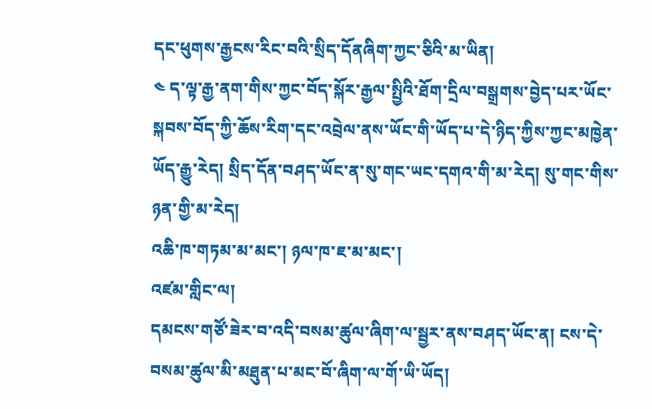དང་ཕུགས་རྒྱངས་རིང་བའི་སྲིད་དོནཞིག་ཀྱང་ཅིའི་མ་ཡིན།
༤ ད་ལྟ་རྒྱ་ནག་གིས་ཀྱང་བོད་སྐོར་རྒྱལ་སྤྱིའི་ཐོག་དྲིལ་བསྒྲགས་བྱེད་པར་ཡོང་སྐབས་བོད་ཀྱི་ཆོས་རིག་དང་འབྲེལ་ནས་ཡོང་གི་ཡོད་པ་དེ་ཉིད་ཀྱིས་ཀྱང་མཁྱེན་ཡོད་རྒྱུ་རེད། སྲིད་དོན་བཤད་ཡོང་ན་སུ་གང་ཡང་དགའ་གི་མ་རེད། སུ་གང་གིས་ཉན་གྱི་མ་རེད།
འཆི་ཁ་གཏམ་མ་མང་། ཉལ་ཁ་ཇ་མ་མང་།
འཛམ་གླིང་ལ།
དམངས་གཙོ་ཟེར་བ་འདི་བསམ་ཚུལ་ཞིག་ལ་སྦྱར་ནས་བཤད་ཡོང་ན། ངས་དེ་བསམ་ཚུལ་མི་མཐུན་པ་མང་བོ་ཞིག་ལ་གོ་ཡི་ཡོད།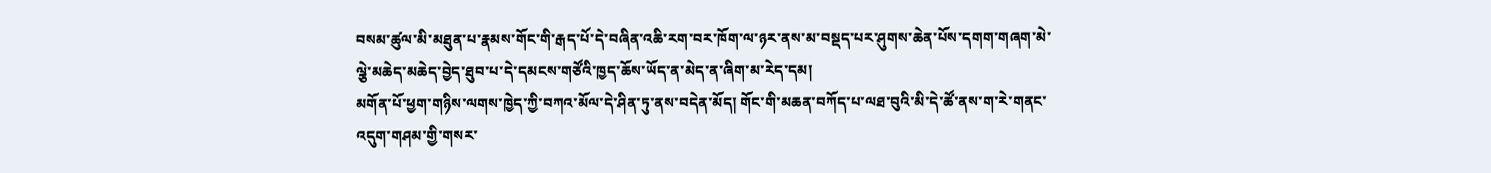བསམ་ཚུལ་མི་མཐུན་པ་རྣམས་གོང་གི་རྒད་པོ་དེ་བཞིན་འཆི་རག་བར་ཁོག་ལ་ཉར་ནས་མ་བསྡད་པར་ཤུགས་ཆེན་པོས་དགག་གཞག་མེ་ལྕེ་མཆེད་མཆེད་བྱེད་ཐུབ་པ་དེ་དམངས་གཙོའི་ཁྱད་ཆོས་ཡོད་ན་མེད་ན་ཞིག་མ་རེད་དམ།
མགོན་པོ་ཕྱག་གཉིས་ལགས་ཁྱེད་ཀྱི་བཀའ་མོལ་དེ་ཤིན་ཏུ་ནས་བདེན་མོད། གོང་གི་མཆན་བཀོད་པ་ལཐ་བུའི་མི་དེ་ཚོ་ནས་ག་རེ་གནང་འདུག་གཤམ་གྱི་གསར་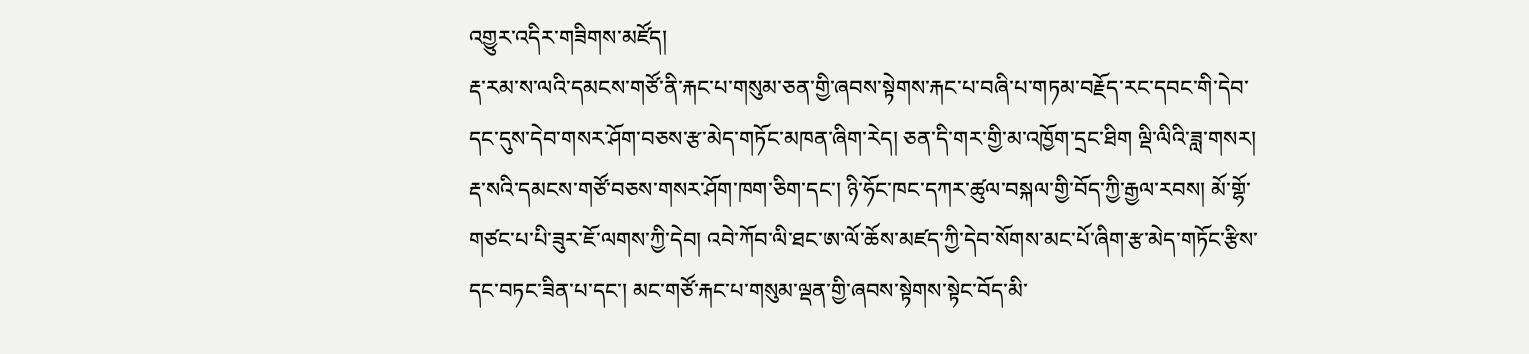འགྱུར་འདིར་གཟིགས་མཛོད།
རྡ་རམ་ས་ལའི་དམངས་གཙོ་ནི་རྐང་པ་གསུམ་ཅན་གྱི་ཞབས་སྟེགས་རྐང་པ་བཞི་པ་གཏམ་བརྗོད་རང་དབང་གི་དེབ་དང་དུས་དེབ་གསར་ཤོག་བཅས་རྩ་མེད་གཏོང་མཁན་ཞིག་རེད། ཅན་དི་གར་གྱི་མ་འཁྱོག་དྲང་ཐིག ལྡི་ལིའི་ཟླ་གསར། རྡ་སའི་དམངས་གཙོ་བཅས་གསར་ཤོག་ཁག་ཅིག་དང་། ཉི་ཧོང་ཁང་དཀར་ཚུལ་བསྐལ་གྱི་བོད་ཀྱི་རྒྱལ་རབས། མོ་གྷོ་གཙང་པ་པི་ཟུར་ཇོ་ལགས་ཀྱི་དེབ། འབེ་ཀོབ་ལི་ཐང་ཨ་ལོ་ཆོས་མཛད་ཀྱི་དེབ་སོགས་མང་པོ་ཞིག་རྩ་མེད་གཏོང་རྩིས་དང་བཏང་ཟིན་པ་དང་། མང་གཙོ་རྐང་པ་གསུམ་ལྡན་གྱི་ཞབས་སྟེགས་སྟེང་བོད་མི་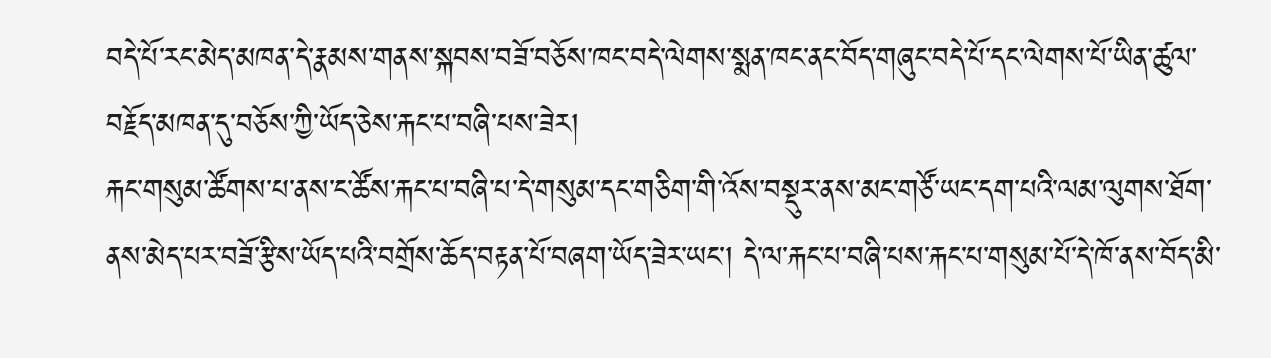བདེ་པོ་རང་མེད་མཁན་དེ་རྣམས་གནས་སྐབས་བཟོ་བཅོས་ཁང་བདེ་ལེགས་སྨན་ཁང་ནང་བོད་གཞུང་བདེ་པོ་དང་ལེགས་པོ་ཡིན་ཚུལ་བརྗོད་མཁན་དུ་བཅོས་ཀྱི་ཡོད་ཅེས་རྐང་པ་བཞི་པས་ཟེར།
རྐང་གསུམ་ཚོགས་པ་ནས་ང་ཚོས་རྐང་པ་བཞི་པ་དེ་གསུམ་དང་གཅིག་གི་འོས་བསྡུར་ནས་མང་གཙོ་ཡང་དག་པའི་ལམ་ལུགས་ཐོག་ནས་མེད་པར་བཟོ་རྩིས་ཡོད་པའི་བགྲོས་ཆོད་བརྟན་པོ་བཞག་ཡོད་ཟེར་ཡང་། དེ་ལ་རྐང་པ་བཞི་པས་རྐང་པ་གསུམ་པོ་དེ་ཁོ་ནས་བོད་མི་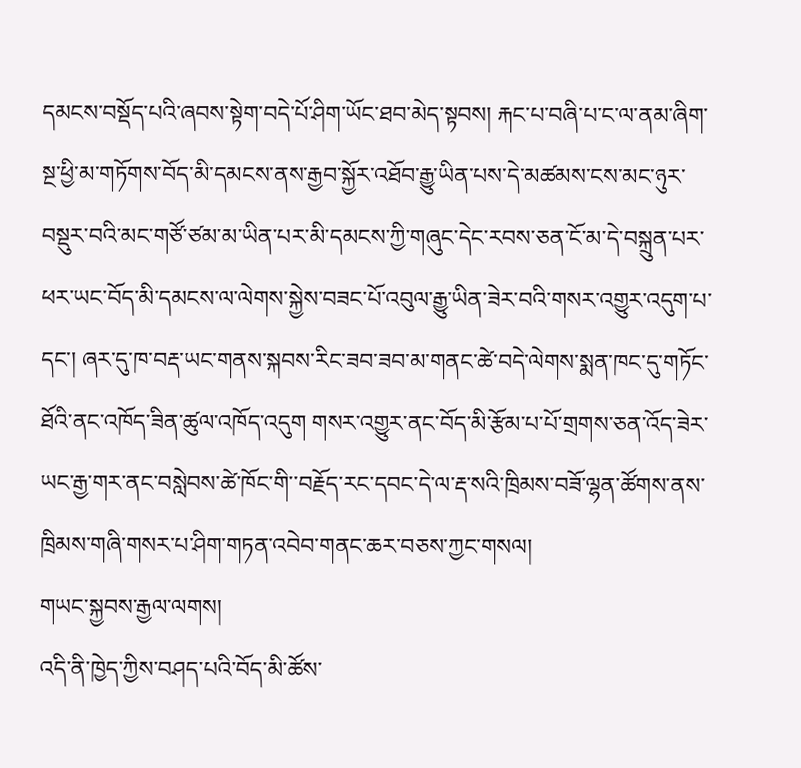དམངས་བསྡོད་པའི་ཞབས་སྟེག་བདེ་པོ་ཤིག་ཡོང་ཐབ་མེད་སྟབས། རྐང་པ་བཞི་པ་ང་ལ་ནམ་ཞིག་སྔ་ཕྱི་མ་གཏོགས་བོད་མི་དམངས་ནས་རྒྱབ་སྐྱོར་འཐོབ་རྒྱུ་ཡིན་པས་དེ་མཚམས་ངས་མང་ཉུར་བསྡུར་བའི་མང་གཙོ་ཙམ་མ་ཡིན་པར་མི་དམངས་ཀྱི་གཞུང་དེང་རབས་ཅན་ངོ་མ་དེ་བསྐྲུན་པར་ཕར་ཡང་བོད་མི་དམངས་ལ་ལེགས་སྐྱེས་བཟང་པོ་འབུལ་རྒྱུ་ཡིན་ཟེར་བའི་གསར་འགྱུར་འདུག་པ་དང་། ཞར་དུ་ཁ་བརྡ་ཡང་གནས་སྐབས་རིང་ཟབ་ཟབ་མ་གནང་ཚེ་བདེ་ལེགས་སྨན་ཁང་དུ་གཏོང་ཐོའི་ནང་འཁོད་ཟིན་ཚུལ་འཁོད་འདུག གསར་འགྱུར་ནང་བོད་མི་རྩོམ་པ་པོ་གྲགས་ཅན་འོད་ཟེར་ཡང་རྒྱ་གར་ནང་བསླེབས་ཚེ་ཁོང་གི་་བརྗོད་རང་དབང་དེ་ལ་རྡ་སའི་ཁྲིམས་བཟོ་ལྷན་ཚོགས་ནས་ཁྲིམས་གཞི་གསར་པ་ཤིག་གཏན་འབེབ་གནང་ཆར་བཅས་ཀྱང་གསལ།
གཡང་སྐྱབས་རྒྱལ་ལགས།
འདི་ནི་ཁྱེད་ཀྱིས་བཤད་པའི་བོད་མི་ཚོས་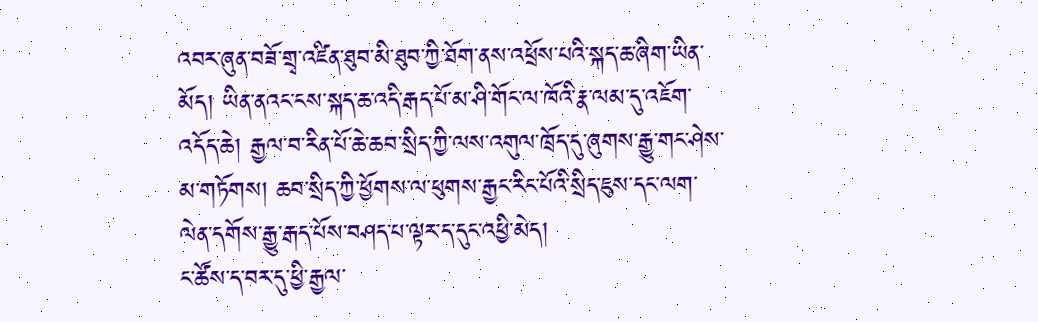འབར་ཞུན་བཟོ་གྲྭ་འཛིན་ཐུབ་མི་ཐུབ་ཀྱི་ཐོག་ནས་འཕྲོས་པའི་སྐད་ཆ་ཞིག་ཡིན་མོད། ཡིན་ནའང་ངས་སྐད་ཆ་འདི་རྒད་པོ་མ་ཤི་གོང་ལ་ཁོའི་རྣ་ལམ་དུ་འཇོག་འདོད་ཆེ། རྒྱལ་བ་རིན་པོ་ཆེ་ཆབ་སྲིད་ཀྱི་ལས་འགུལ་ཁྲོད་དུ་ཞུགས་རྒྱུ་གང་ཤེས་མ་གཏོགས། ཆབ་སྲིད་ཀྱི་ཕྱོགས་ལ་ཕུགས་རྒྱང་རིང་པོའི་སྲིད་ཇུས་དང་ལག་ལེན་དགོས་རྒྱུ་རྒད་པོས་བཤད་པ་ལྟར་ད་དུང་འཕྱི་མེད།
ང་ཚོས་ད་བར་དུ་ཕྱི་རྒྱལ་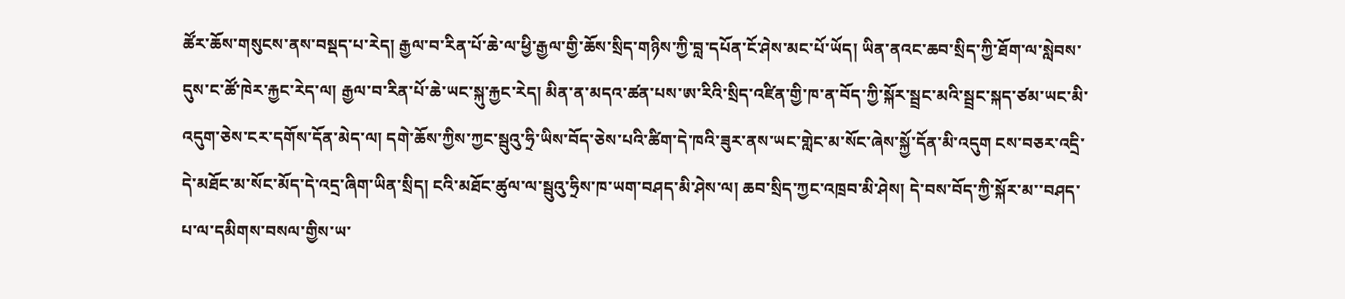ཚོར་ཆོས་གསུངས་ནས་བསྡད་པ་རེད། རྒྱལ་བ་རིན་པོ་ཆེ་ལ་ཕྱི་རྒྱལ་གྱི་ཆོས་སྲིད་གཉིས་ཀྱི་བླ་དཔོན་ངོ་ཤེས་མང་པོ་ཡོད། ཡིན་ནའང་ཆབ་སྲིད་ཀྱི་ཐོག་ལ་སླེབས་དུས་ང་ཚོ་ཁེར་རྐྱང་རེད་ལ། རྒྱལ་བ་རིན་པོ་ཆེ་ཡང་སྐུ་རྐྱང་རེད། མིན་ན་མདའ་ཚན་པས་ཨ་རིའི་སྲིད་འཛིན་གྱི་ཁ་ན་བོད་ཀྱི་སྐོར་སྦྲང་མའི་སྦྲང་སྐད་ཙམ་ཡང་མི་འདུག་ཅེས་ངར་དགོས་དོན་མེད་ལ། དགེ་ཆོས་ཀྱིས་ཀྱང་སྦུའུ་ཧྲི་ཡིས་བོད་ཅེས་པའི་ཚིག་དེ་ཁའི་ཟུར་ནས་ཡང་གླེང་མ་སོང་ཞེས་སྐྱོ་དོན་མི་འདུག ངས་བཅར་འདྲི་དེ་མཐོང་མ་སོང་མོད་དེ་འདྲ་ཞིག་ཡིན་སྲིད། ངའི་མཐོང་ཚུལ་ལ་སྦུའུ་ཧྲིས་ཁ་ཡག་བཤད་མི་ཤེས་ལ། ཆབ་སྲིད་ཀྱང་འཁྲབ་མི་ཤེས། དེ་བས་བོད་ཀྱི་སྐོར་མ་་བཤད་པ་ལ་དམིགས་བསལ་གྱིས་ཡ་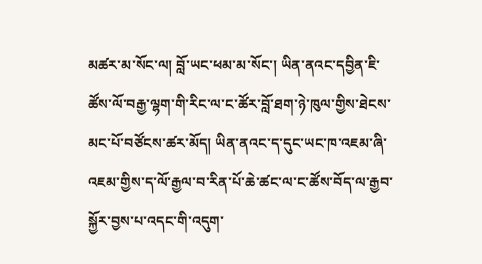མཚར་མ་སོང་ལ། བློ་ཡང་ཕམ་མ་སོང་། ཡིན་ནའང་དབྱིན་ཇི་ཚོས་ལོ་བརྒྱ་ལྷག་གི་རིང་ལ་ང་ཚོར་བློ་ཐག་ཉེ་ཁུལ་གྱིས་ཐེངས་མང་པོ་བཙོངས་ཚར་མོད། ཡིན་ནའང་ད་དུང་ཡང་ཁ་འཇམ་ཞི་འཇམ་གྱིས་ད་ལོ་རྒྱལ་བ་རིན་པོ་ཆེ་ཚང་ལ་ང་ཚོས་བོད་ལ་རྒྱབ་སྐྱོར་བྱས་པ་འདང་གི་འདུག་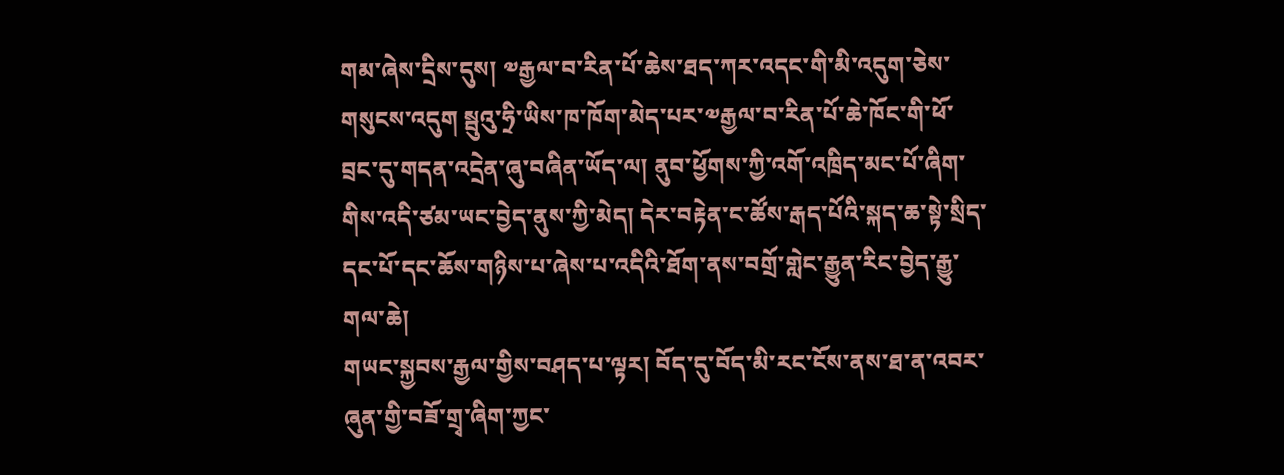གམ་ཞེས་དྲིས་དུས། ༧རྒྱལ་བ་རིན་པོ་ཆེས་ཐད་ཀར་འདང་གི་མི་འདུག་ཅེས་གསུངས་འདུག སྦུའུ་ཧྲི་ཡིས་ཁ་ཁོག་མེད་པར་༧རྒྱལ་བ་རིན་པོ་ཆེ་ཁོང་གི་ཕོ་བྲང་དུ་གདན་འདྲེན་ཞུ་བཞིན་ཡོད་ལ། ནུབ་ཕྱོགས་ཀྱི་འགོ་འཁྲིད་མང་པོ་ཞིག་གིས་འདི་ཙམ་ཡང་བྱེད་ནུས་ཀྱི་མེད། དེར་བརྟེན་ང་ཚོས་རྒད་པོའི་སྐད་ཆ་སྟེ་སྲིད་དང་པོ་དང་ཆོས་གཉིས་པ་ཞེས་པ་འདིའི་ཐོག་ནས་བགྲོ་གླེང་རྒྱུན་རིང་བྱེད་རྒྱུ་གལ་ཆེ།
གཡང་སྐྱབས་རྒྱལ་གྱིས་བཤད་པ་ལྟར། བོད་དུ་བོད་མི་རང་ངོས་ནས་ཐ་ན་འབར་ཞུན་གྱི་བཟོ་གྲྭ་ཞིག་ཀྱང་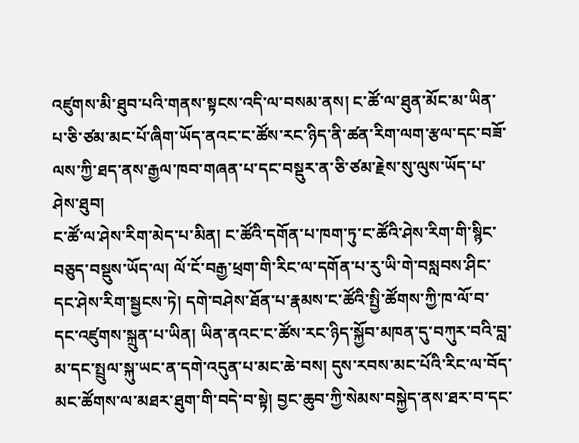འཛུགས་མི་ཐུབ་པའི་གནས་སྟངས་འདི་ལ་བསམ་ནས། ང་ཚོ་ལ་ཐུན་མོང་མ་ཡིན་པ་ཅི་ཙམ་མང་པོ་ཞིག་ཡོད་ནའང་ང་ཚོས་རང་ཉིད་ནི་ཚན་རིག་ལག་རྩལ་དང་བཟོ་ལས་ཀྱི་ཐད་ནས་རྒྱལ་ཁབ་གཞན་པ་དང་བསྡུར་ན་ཅི་ཙམ་རྗེས་སུ་ལུས་ཡོད་པ་ཤེས་ཐུབ།
ང་ཚོ་ལ་ཤེས་རིག་མེད་པ་མིན། ང་ཚོའི་དགོན་པ་ཁག་ཏུ་ང་ཚོའི་ཤེས་རིག་གི་སྙིང་བཅུད་བསྡུས་ཡོད་ལ། ལོ་ངོ་བརྒྱ་ཕྲག་གི་རིང་ལ་དགོན་པ་རུ་ཡི་གེ་བསླབས་ཤིང་དང་ཤེས་རིག་སྦྱངས་ཏེ། དགེ་བཤེས་ཐོན་པ་རྣམས་ང་ཚོའི་སྤྱི་ཚོགས་ཀྱི་ཁ་ལོ་བ་དང་འཛུགས་སྐྲུན་པ་ཡིན། ཡིན་ནའང་ང་ཚོས་རང་ཉིད་སྐྱོབ་མཁན་དུ་བཀུར་བའི་བླ་མ་དང་སྤྲུལ་སྐུ་ཡང་ན་དགེ་འདུན་པ་མང་ཆེ་བས། དུས་རབས་མང་པོའི་རིང་ལ་བོད་མང་ཚོགས་ལ་མཐར་ཐུག་གི་བདེ་བ་སྟེ། བྱང་ཆུབ་ཀྱི་སེམས་བསྐྱེད་ནས་ཐར་བ་དང་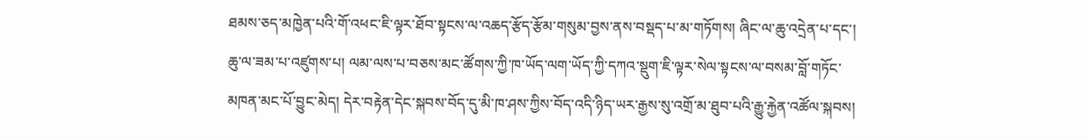ཐམས་ཅད་མཁྱེན་པའི་གོ་འཕང་ཇི་ལྟར་ཐོབ་སྟངས་ལ་འཆད་རྩོད་རྩོམ་གསུམ་བྱས་ནས་བསྡད་པ་མ་གཏོགས། ཞིང་ལ་ཆུ་འདྲེན་པ་དང་། ཆུ་ལ་ཟམ་པ་འཛུགས་པ། ལམ་ལས་པ་བཅས་མང་ཚོགས་ཀྱི་ཁ་ཡོད་ལག་ཡོད་ཀྱི་དཀའ་སྡུག་ཇི་ལྟར་སེལ་སྟངས་ལ་བསམ་བློ་གཏོང་མཁན་མང་པོ་བྱུང་མེད། དེར་བརྟེན་དེང་སྐབས་བོད་དུ་མི་ཁ་ཤས་ཀྱིས་བོད་འདི་ཉིད་ཡར་རྒྱས་སུ་འགྲོ་མ་ཐུབ་པའི་རྒྱུ་རྐྱེན་འཚོལ་སྐབས།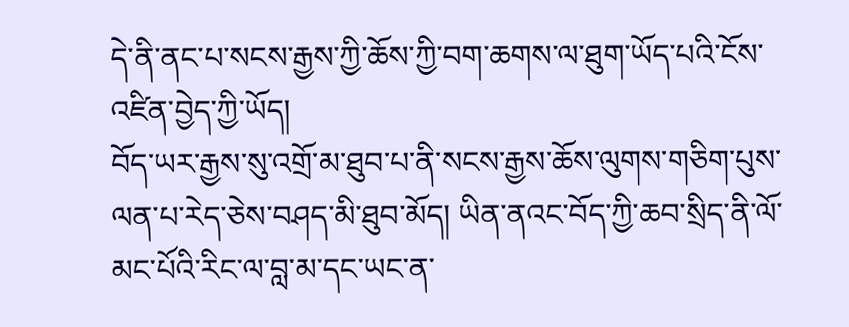དེ་ནི་ནང་པ་སངས་རྒྱས་ཀྱི་ཆོས་ཀྱི་བག་ཆགས་ལ་ཐུག་ཡོད་པའི་ངོས་འཛིན་བྱེད་ཀྱི་ཡོད།
བོད་ཡར་རྒྱས་སུ་འགྲོ་མ་ཐུབ་པ་ནི་སངས་རྒྱས་ཆོས་ལུགས་གཅིག་པུས་ལན་པ་རེད་ཅེས་བཤད་མི་ཐུབ་མོད། ཡིན་ནའང་བོད་ཀྱི་ཆབ་སྲིད་ནི་ལོ་མང་པོའི་རིང་ལ་བླ་མ་དང་ཡང་ན་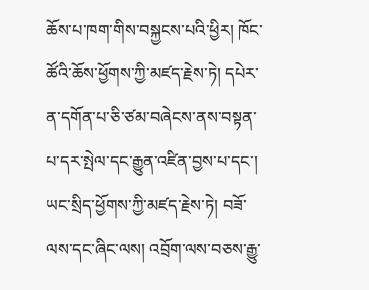ཆོས་པ་ཁག་གིས་བསྐྱངས་པའི་ཕྱིར། ཁོང་ཚོའི་ཆོས་ཕྱོགས་ཀྱི་མཛད་རྗེས་ཏེ། དཔེར་ན་དགོན་པ་ཅི་ཙམ་བཞེངས་ནས་བསྟན་པ་དར་སྤེལ་དང་རྒྱུན་འཛིན་བྱས་པ་དང་། ཡང་སྲིད་ཕྱོགས་ཀྱི་མཛད་རྗེས་ཏེ། བཟོ་ལས་དང་ཞིང་ལས། འབྲོག་ལས་བཅས་རྒྱུ་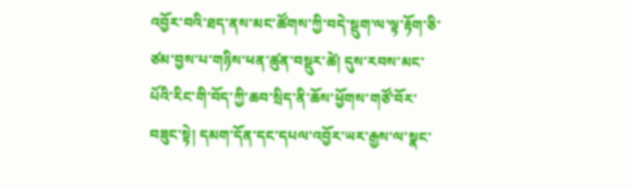འབྱོར་བའི་ཐད་ནས་མང་ཚོགས་ཀྱི་བདེ་སྡུག་ལ་ལྟ་རྟོག་ཅི་ཙམ་བྱས་པ་གཉིས་ཕན་ཚུན་བསྡུར་ཚེ། དུས་རབས་མང་པོའི་རིང་གི་བོད་ཀྱི་ཆབ་སྲིད་ནི་ཆོས་ཕྱོགས་གཙོ་བོར་བཟུང་སྟེ། དམག་དོན་དང་དཔལ་འབྱོར་ཡར་རྒྱས་ལ་སྣང་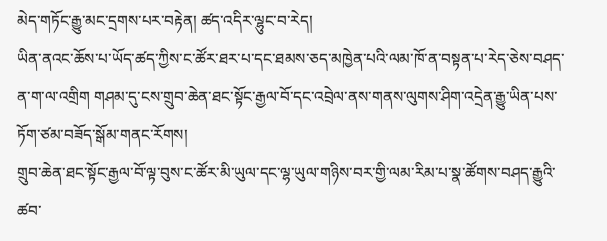མེད་གཏོང་རྒྱུ་མང་དྲགས་པར་བརྟེན། ཚད་འདིར་ལྷུང་བ་རེད།
ཡིན་ནའང་ཆོས་པ་ཡོད་ཚད་ཀྱིས་ང་ཚོར་ཐར་པ་དང་ཐམས་ཅད་མཁྱེན་པའི་ལམ་ཁོ་ན་བསྟན་པ་རེད་ཅེས་བཤད་ན་ག་ལ་འགྲིག གཤམ་དུ་ངས་གྲུབ་ཆེན་ཐང་སྟོང་རྒྱལ་བོ་དང་འབྲེལ་ནས་གནས་ལུགས་ཤིག་འདྲེན་རྒྱུ་ཡིན་པས་ཏོག་ཙམ་བཟོད་སྒོམ་གནང་རོགས།
གྲུབ་ཆེན་ཐང་སྟོང་རྒྱལ་བོ་ལྟ་བུས་ང་ཚོར་མི་ཡུལ་དང་ལྷ་ཡུལ་གཉིས་བར་གྱི་ལམ་རིམ་པ་སྣ་ཚོགས་བཤད་རྒྱུའི་ཚབ་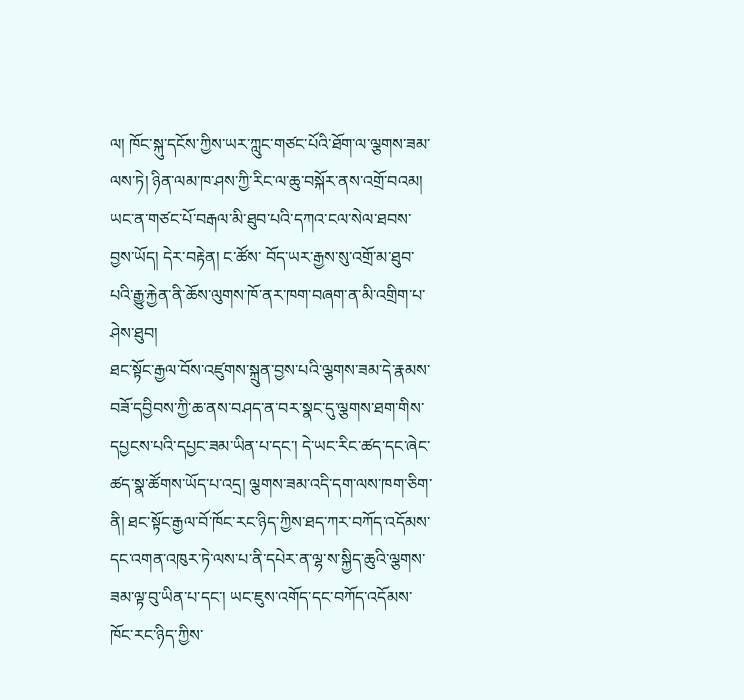ལ། ཁོང་སྐུ་དངོས་ཀྱིས་ཡར་ཀླུང་གཙང་པོའི་ཐོག་ལ་ལྕགས་ཟམ་ལས་ཏེ། ཉིན་ལམ་ཁ་ཤས་ཀྱི་རིང་ལ་ཆུ་བསྐོར་ནས་འགྲོ་བའམ། ཡང་ན་གཙང་པོ་བརྒལ་མི་ཐུབ་པའི་དཀའ་ངལ་སེལ་ཐབས་བྱས་ཡོད། དེར་བརྟེན། ང་ཚོས་ བོད་ཡར་རྒྱས་སུ་འགྲོ་མ་ཐུབ་པའི་རྒྱུ་རྐྱེན་ནི་ཆོས་ལུགས་ཁོ་ནར་ཁག་བཞག་ན་མི་འགྲིག་པ་ཤེས་ཐུབ།
ཐང་སྟོང་རྒྱལ་བོས་འཛུགས་སྐྲུན་བྱས་པའི་ལྕགས་ཟམ་དེ་རྣམས་བཟོ་དབྱིབས་ཀྱི་ཆ་ནས་བཤད་ན་བར་སྣང་དུ་ལྕགས་ཐག་གིས་དཔྱངས་པའི་དཔྱང་ཟམ་ཡིན་པ་དང་། དེ་ཡང་རིང་ཚད་དང་ཞེང་ཚད་སྣ་ཚོགས་ཡོད་པ་འདྲ། ལྕགས་ཟམ་འདི་དག་ལས་ཁག་ཅིག་ནི། ཐང་སྟོང་རྒྱལ་བོ་ཁོང་རང་ཉིད་ཀྱིས་ཐད་ཀར་བཀོད་འདོམས་དང་འགན་འཁུར་ཏེ་ལས་པ་ནི་དཔེར་ན་ལྷ་ས་སྐྱིད་ཆུའི་ལྕགས་ཟམ་ལྟ་བུ་ཡིན་པ་དང་། ཡང་ཇུས་འགོད་དང་བཀོད་འདོམས་ཁོང་རང་ཉིད་ཀྱིས་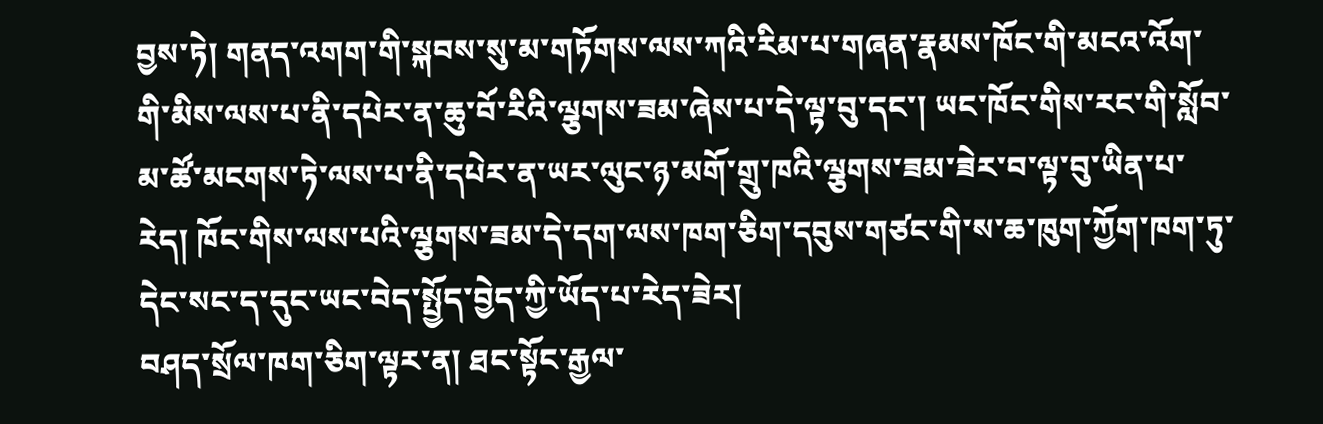བྱས་ཏེ། གནད་འགག་གི་སྐབས་སུ་མ་གཏོགས་ལས་ཀའི་རིམ་པ་གཞན་རྣམས་ཁོང་གི་མངའ་འོག་གི་མིས་ལས་པ་ནི་དཔེར་ན་ཆུ་བོ་རིའི་ལྕགས་ཟམ་ཞེས་པ་དེ་ལྟ་བུ་དང་། ཡང་ཁོང་གིས་རང་གི་སློབ་མ་ཚོ་མངགས་ཏེ་ལས་པ་ནི་དཔེར་ན་ཡར་ལུང་ཉ་མགོ་གྲུ་ཁའི་ལྕགས་ཟམ་ཟེར་བ་ལྟ་བུ་ཡིན་པ་རེད། ཁོང་གིས་ལས་པའི་ལྕགས་ཟམ་དེ་དག་ལས་ཁག་ཅིག་དབུས་གཙང་གི་ས་ཆ་ཁུག་ཀྱོག་ཁག་ཏུ་དེང་སང་ད་དུང་ཡང་བེད་སྤྱོད་བྱེད་ཀྱི་ཡོད་པ་རེད་ཟེར།
བཤད་སྲོལ་ཁག་ཅིག་ལྟར་ན། ཐང་སྟོང་རྒྱལ་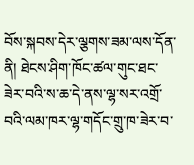བོས་སྐབས་དེར་ལྕགས་ཟམ་ལས་དོན་ནི། ཐེངས་ཤིག་ཁོང་ཚལ་གུང་ཐང་ཟེར་བའི་ས་ཆ་དེ་ནས་ལྷ་སར་འགྲོ་བའི་ལམ་ཁར་ལྷ་གདོང་གྲུ་ཁ་ཟེར་བ་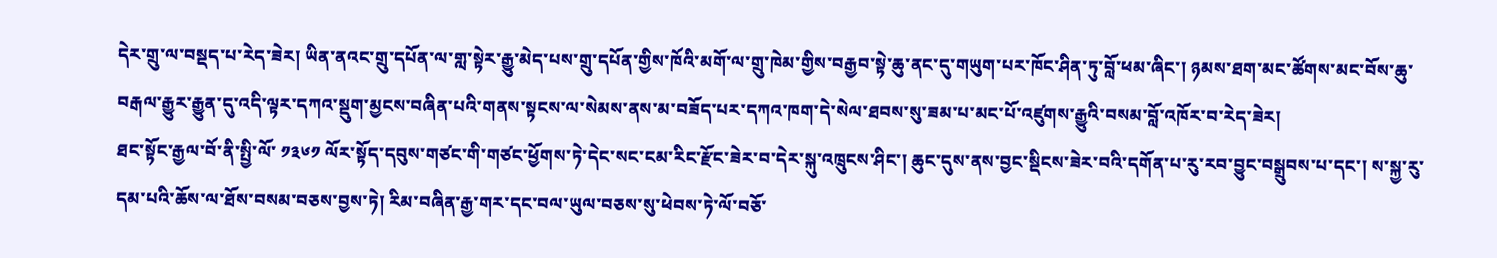དེར་གྲུ་ལ་བསྡད་པ་རེད་ཟེར། ཡིན་ནའང་གྲུ་དཔོན་ལ་གླ་སྟེར་རྒྱུ་མེད་པས་གྲུ་དཔོན་གྱིས་ཁོའི་མགོ་ལ་གྲུ་ཁེམ་གྱིས་བརྒྱབ་སྟེ་ཆུ་ནང་དུ་གཡུག་པར་ཁོང་ཤིན་ཏུ་བློ་ཕམ་ཞིང་། ཉམས་ཐག་མང་ཚོགས་མང་བོས་ཆུ་བརྒལ་རྒྱུར་རྒྱུན་དུ་འདི་ལྟར་དཀའ་སྡུག་མྱངས་བཞིན་པའི་གནས་སྟངས་ལ་སེམས་ནས་མ་བཟོད་པར་དཀའ་ཁག་དེ་སེལ་ཐབས་སུ་ཟམ་པ་མང་པོ་འཛུགས་རྒྱུའི་བསམ་བློ་འཁོར་བ་རེད་ཟེར།
ཐང་སྟོང་རྒྱལ་བོ་ནི་སྤྱི་ལོ་ ༡༣༦༡ ལོར་སྟོད་དབུས་གཙང་གི་གཙང་ཕྱོགས་ཏེ་དེང་སང་ངམ་རིང་རྫོང་ཟེར་བ་དེར་སྐུ་འཁྲུངས་ཤིང་། ཆུང་དུས་ནས་བྱང་སྡིངས་ཟེར་བའི་དགོན་པ་རུ་རབ་བྱུང་བསྒྲུབས་པ་དང་། ས་སྐྱ་རུ་དམ་པའི་ཆོས་ལ་ཐོས་བསམ་བཅས་བྱས་ཏེ། རིམ་བཞིན་རྒྱ་གར་དང་བལ་ཡུལ་བཅས་སུ་ཕེབས་ཏེ་ལོ་བཅོ་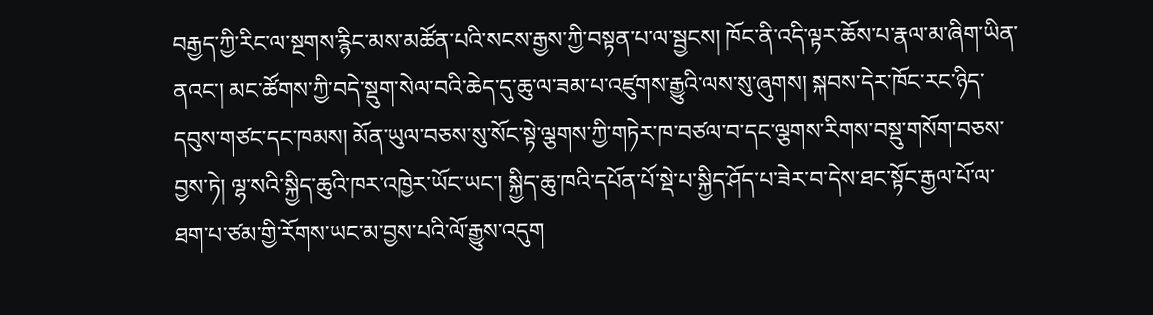བརྒྱད་ཀྱི་རིང་ལ་སྔགས་རྙིང་མས་མཚོན་པའི་སངས་རྒྱས་ཀྱི་བསྟན་པ་ལ་སྦྱངས། ཁོང་ནི་འདི་ལྟར་ཆོས་པ་རྣལ་མ་ཞིག་ཡིན་ནའང་། མང་ཚོགས་ཀྱི་བདེ་སྡུག་སེལ་བའི་ཆེད་དུ་ཆུ་ལ་ཟམ་པ་འཛུགས་རྒྱུའི་ལས་སུ་ཞུགས། སྐབས་དེར་ཁོང་རང་ཉིད་དབུས་གཙང་དང་ཁམས། མོན་ཡུལ་བཅས་སུ་སོང་སྟེ་ལྕགས་ཀྱི་གཏེར་ཁ་བཙལ་བ་དང་ལྕགས་རིགས་བསྡུ་གསོག་བཅས་བྱས་ཏེ། ལྷ་སའི་སྐྱིད་ཆུའི་ཁར་འཁྱེར་ཡོང་ཡང་། སྐྱིད་ཆུ་ཁའི་དཔོན་པོ་སྡེ་པ་སྐྱིད་ཤོད་པ་ཟེར་བ་དེས་ཐང་སྟོང་རྒྱལ་པོ་ལ་ཐག་པ་ཙམ་གྱི་རོགས་ཡང་མ་བྱས་པའི་ལོ་རྒྱུས་འདུག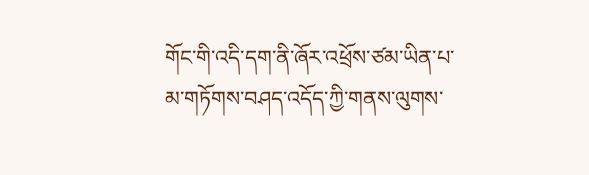གོང་གི་འདི་དག་ནི་ཞོར་འཕྲོས་ཙམ་ཡིན་པ་མ་གཏོགས་བཤད་འདོད་ཀྱི་གནས་ལུགས་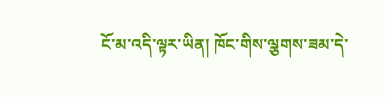ངོ་མ་འདི་ལྟར་ཡིན། ཁོང་གིས་ལྕགས་ཟམ་དེ་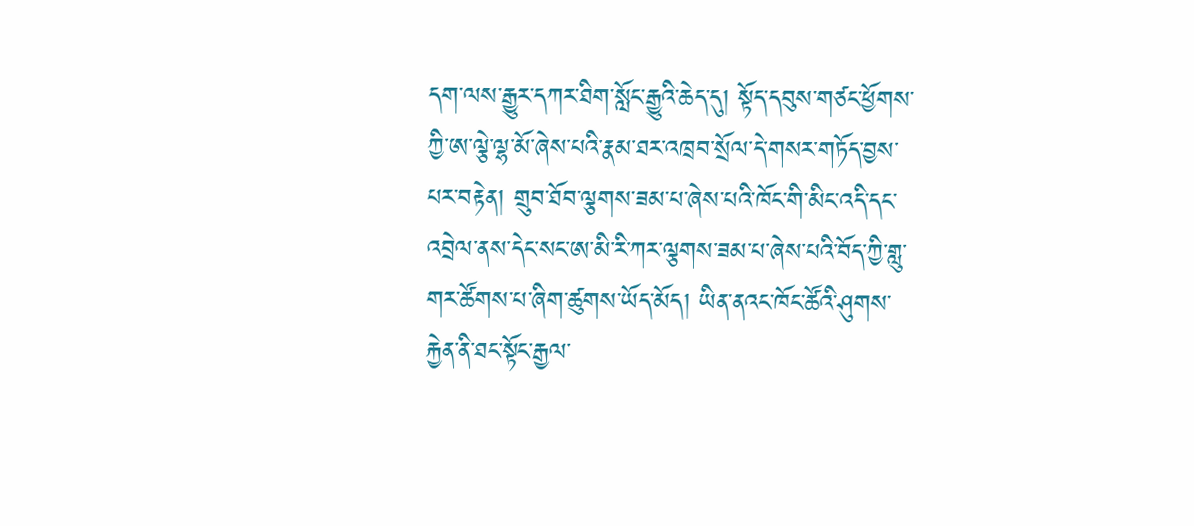དག་ལས་རྒྱུར་དཀར་ཐིག་སློང་རྒྱུའི་ཆེད་དུ། སྟོད་དབུས་གཙང་ཕྱོགས་ཀྱི་ཨ་ལྕེ་ལྷ་མོ་ཞེས་པའི་རྣམ་ཐར་འཁྲབ་སྲོལ་དེ་གསར་གཏོད་བྱས་པར་བརྟེན། གྲུབ་ཐོབ་ལྕགས་ཟམ་པ་ཞེས་པའི་ཁོང་གི་མིང་འདི་དང་འབྲེལ་ནས་དེང་སང་ཨ་མི་རི་ཀར་ལྕགས་ཟམ་པ་ཞེས་པའི་བོད་ཀྱི་གླུ་གར་ཚོགས་པ་ཞིག་ཚུགས་ཡོད་མོད། ཡིན་ནའང་ཁོང་ཚོའི་ཤུགས་རྐྱེན་ནི་ཐང་སྟོང་རྒྱལ་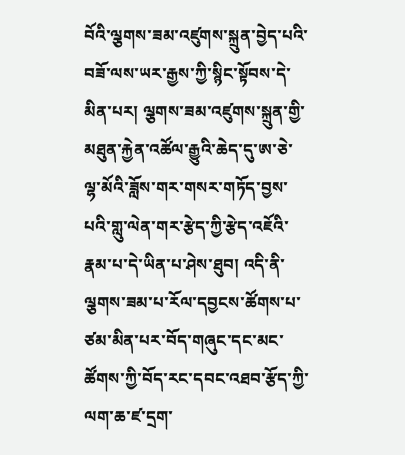བོའི་ལྕགས་ཟམ་འཛུགས་སྐྲུན་བྱེད་པའི་བཟོ་ལས་ཡར་རྒྱས་ཀྱི་སྙིང་སྟོབས་དེ་མིན་པར། ལྕགས་ཟམ་འཛུགས་སྐྲུན་གྱི་མཐུན་རྐྱེན་འཚོལ་རྒྱུའི་ཆེད་དུ་ཨ་ཅེ་ལྷ་མོའི་ཟློས་གར་གསར་གཏོད་བྱས་པའི་གླུ་ལེན་གར་རྩེད་ཀྱི་རྩེད་འཇོའི་རྣམ་པ་དེ་ཡིན་པ་ཤེས་ཐུབ། འདི་ནི་ལྕགས་ཟམ་པ་རོལ་དབྱངས་ཚོགས་པ་ཙམ་མིན་པར་བོད་གཞུང་དང་མང་ཚོགས་ཀྱི་བོད་རང་དབང་འཐབ་རྩོད་ཀྱི་ལག་ཆ་ཛ་དྲག་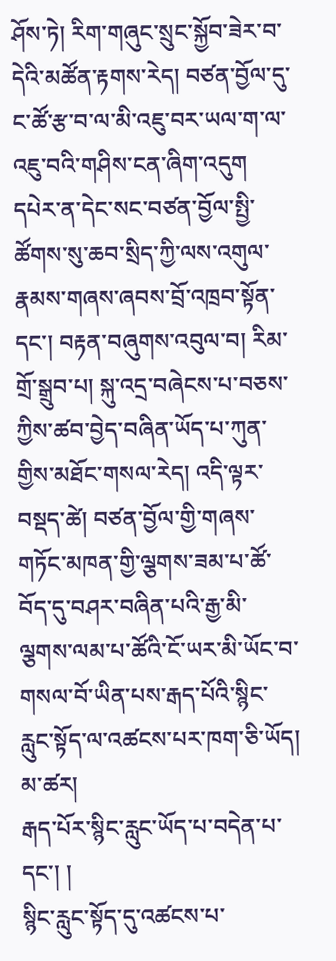ཤོས་ཏེ། རིག་གཞུང་སྲུང་སྐྱོབ་ཟེར་བ་དེའི་མཚོན་རྟགས་རེད། བཙན་བྱོལ་དུ་ང་ཚོ་རྩ་བ་ལ་མི་འཇུ་བར་ཡལ་ག་ལ་འཇུ་བའི་གཤིས་ངན་ཞིག་འདུག
དཔེར་ན་དེང་སང་བཙན་བྱོལ་སྤྱི་ཚོགས་སུ་ཆབ་སྲིད་ཀྱི་ལས་འགུལ་རྣམས་གཞས་ཞབས་བྲོ་འཁྲབ་སྟོན་དང་། བརྟན་བཞུགས་འབུལ་བ། རིམ་གྲོ་སྒྲུབ་པ། སྐུ་འདྲ་བཞེངས་པ་བཅས་ཀྱིས་ཚབ་བྱེད་བཞིན་ཡོད་པ་ཀུན་གྱིས་མཐོང་གསལ་རེད། འདི་ལྟར་བསྡད་ཚེ། བཙན་བྱོལ་གྱི་གཞས་གཏོང་མཁན་གྱི་ལྕགས་ཟམ་པ་ཚོ་བོད་དུ་བཤར་བཞིན་པའི་རྒྱ་མི་ལྕགས་ལམ་པ་ཚོའི་ངོ་ཡར་མི་ཡོང་བ་གསལ་བོ་ཡིན་པས་རྒད་པོའི་སྙིང་རླུང་སྟོད་ལ་འཚངས་པར་ཁག་ཅི་ཡོད།
མ་ཚར།
རྒད་པོར་སྙིང་རླུང་ཡོད་པ་བདེན་པ་དང་། །
སྙིང་རླུང་སྟོད་དུ་འཚངས་པ་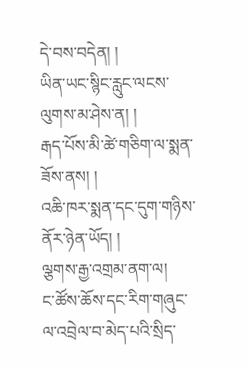དེ་བས་བདེན། །
ཡིན་ཡང་སྙིང་རླུང་ལངས་ལུགས་མ་ཤེས་ན། །
རྒད་པོས་མི་ཚེ་གཅིག་ལ་སྨན་ཟོས་ནས། །
འཆི་ཁར་སྨན་དང་དུག་གཉིས་ནོར་ཉེན་ཡོད། །
ལྕགས་རྒྱ་འགྲམ་ནག་ལ།
ང་ཚོས་ཆོས་དང་རིག་གཞུང་ལ་འབྲེལ་བ་མེད་པའི་སྲིད་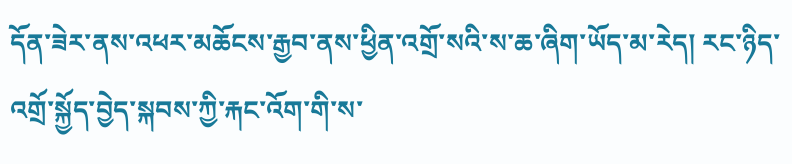དོན་ཟེར་ནས་འཕར་མཆོངས་རྒྱབ་ནས་ཕྱིན་འགྲོ་སའི་ས་ཆ་ཞིག་ཡོད་མ་རེད། རང་ཉིད་འགྲོ་སྐྱོད་བྱེད་སྐབས་ཀྱི་རྐང་འོག་གི་ས་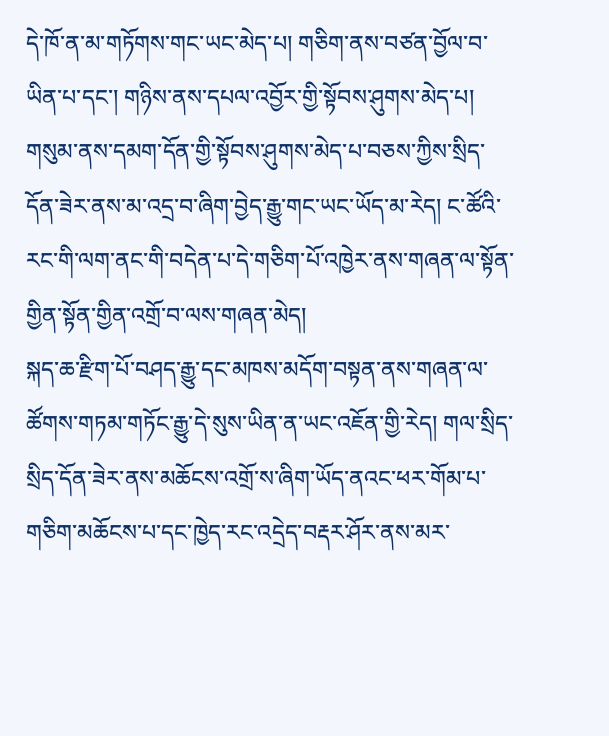དེ་ཁོ་ན་མ་གཏོགས་གང་ཡང་མེད་པ། གཅིག་ནས་བཙན་བྱོལ་བ་ཡིན་པ་དང་། གཉིས་ནས་དཔལ་འབྱོར་གྱི་སྟོབས་ཤུགས་མེད་པ། གསུམ་ནས་དམག་དོན་གྱི་སྟོབས་ཤུགས་མེད་པ་བཅས་ཀྱིས་སྲིད་དོན་ཟེར་ནས་མ་འདྲ་བ་ཞིག་བྱེད་རྒྱུ་གང་ཡང་ཡོད་མ་རེད། ང་ཚོའི་རང་གི་ལག་ནང་གི་བདེན་པ་དེ་གཅིག་པོ་འཁྱེར་ནས་གཞན་ལ་སྟོན་གྱིན་སྟོན་གྱིན་འགྲོ་བ་ལས་གཞན་མེད།
སྐད་ཆ་རྫིག་པོ་བཤད་རྒྱུ་དང་མཁས་མདོག་བསྟན་ནས་གཞན་ལ་ཚོགས་གཏམ་གཏོང་རྒྱུ་དེ་སུས་ཡིན་ན་ཡང་འཇོན་གྱི་རེད། གལ་སྲིད་སྲིད་དོན་ཟེར་ནས་མཆོངས་འགྲོ་ས་ཞིག་ཡོད་ནའང་ཕར་གོམ་པ་གཅིག་མཆོངས་པ་དང་ཁྱེད་རང་འདྲེད་བརྡར་ཤོར་ནས་མར་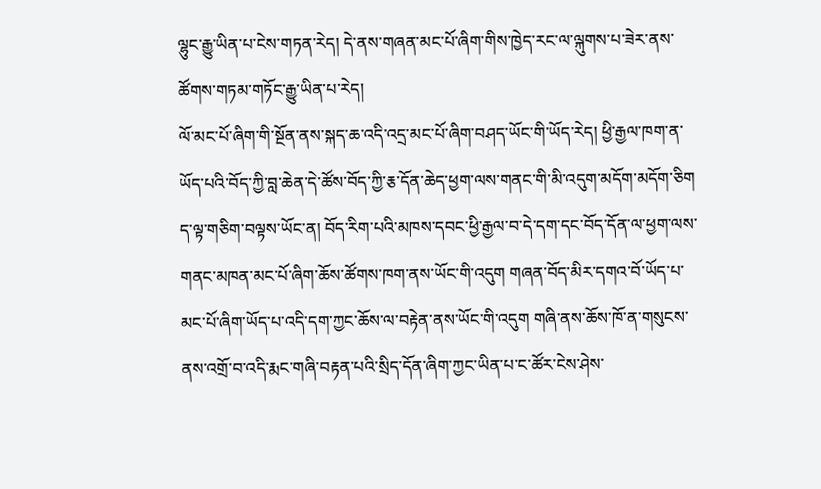ལྷུང་རྒྱུ་ཡིན་པ་ངེས་གཏན་རེད། དེ་ནས་གཞན་མང་པོ་ཞིག་གིས་ཁྱེད་རང་ལ་ལྐུགས་པ་ཟེར་ནས་ཚོགས་གཏམ་གཏོང་རྒྱུ་ཡིན་པ་རེད།
ལོ་མང་པོ་ཞིག་གི་སྔོན་ནས་སྐད་ཆ་འདི་འདྲ་མང་པོ་ཞིག་བཤད་ཡོང་གི་ཡོད་རེད། ཕྱི་རྒྱལ་ཁག་ན་ཡོད་པའི་བོད་ཀྱི་བླ་ཆེན་དེ་ཚོས་བོད་ཀྱི་རྕ་དོན་ཆེད་ཕྱག་ལས་གནང་གི་མི་འདུག་མདོག་མདོག་ཅིག ད་ལྟ་གཅིག་བལྟས་ཡོང་ན། བོད་རིག་པའི་མཁས་དབང་ཕྱི་རྒྱལ་བ་དེ་དག་དང་བོད་དོན་ལ་ཕྱག་ལས་གནང་མཁན་མང་པོ་ཞིག་ཆོས་ཚོགས་ཁག་ནས་ཡོང་གི་འདུག གཞན་བོད་མིར་དགའ་བོ་ཡོད་པ་མང་པོ་ཞིག་ཡོད་པ་འདི་དག་ཀྱང་ཆོས་ལ་བརྟེན་ནས་ཡོང་གི་འདུག གཞི་ནས་ཆོས་ཁོ་ན་གསུངས་ནས་འགྲོ་བ་འདི་རྨང་གཞི་བརྟན་པའི་སྲིད་དོན་ཞིག་ཀྱང་ཡིན་པ་ང་ཚོར་ངེས་ཤེས་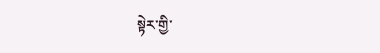སྟེར་གྱི་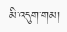མི་འདུག་གམ།